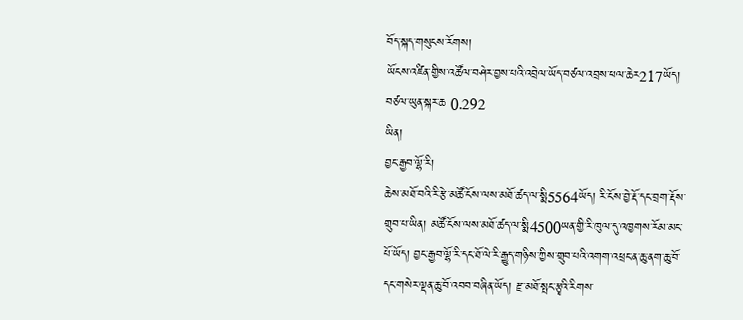བོད་སྐད་གསུངས་རོགས།
ཡོངས་འཛིན་གྱིས་འཚོལ་བཤེར་བྱས་པའི་འབྲེལ་ཡོད་བཙལ་འབྲས་ཕལ་ཆེར217ཡོད། བཙལ་ཡུན་སྐར་ཆ 0.292
ཡིན།
བྱང་རྒྱབ་ལྷོ་རི།
ཆེས་མཐོ་བའི་རི་རྩེ་མཚོ་ངོས་ལས་མཐོ་ཚད་ལ་སྨི5564ཡོད། རི་ངོས་བྱེ་རྡོ་དང་བྲག་རྡོས་གྲུབ་པ་ཡིན། མཚོ་ངོས་ལས་མཐོ་ཚད་ལ་སྨི4500ཡན་གྱི་རི་ཁུལ་དུ་འཁྱགས་རོམ་མང་པོ་ཡོད། བྱང་རྒྱབ་ལྷོ་རི་དང་ཐོ་ལེ་རི་རྒྱུད་གཉིས་ཀྱིས་གྲུབ་པའི་འགག་འཕྲང་ན་ཆུ་ནག་ཆུ་བོ་དང་གསེར་ལྡན་ཆུ་བོ་འབབ་བཞིན་ཡོད། རྫ་མཐོ་སྤང་རྩྭའི་རིགས་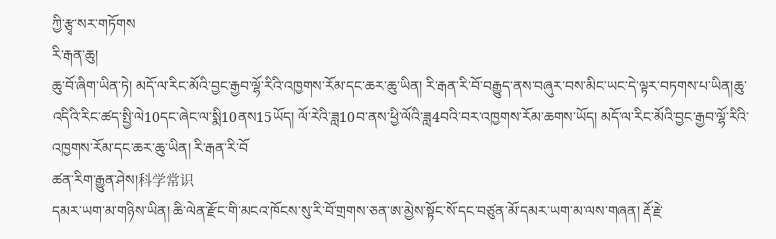ཀྱི་རྩྭ་སར་གཏོགས
རི་རྒན་ཆུ།
ཆུ་བོ་ཞིག་ཡིན་ཏེ། མདོ་ལ་རིང་མོའི་བྱང་རྒྱབ་ལྷོ་རིའི་འཁྱགས་རོམ་དང་ཆར་ཆུ་ཡིན། རི་རྒན་རི་བོ་བརྒྱུད་ནས་བཞུར་བས་མིང་ཡང་དེ་ལྟར་བཏགས་པ་ཡིན།ཆུ་འདིའི་རིང་ཚད་སྤྱི་ལེ10དང་ཞེང་ལ་སྨི10ནས15ཡོད། ལོ་རེའི་ཟླ10བ་ནས་ཕྱི་ལོའི་ཟླ4བའི་བར་འཁྱགས་རོམ་ཆགས་ཡོད། མདོ་ལ་རིང་མོའི་བྱང་རྒྱབ་ལྷོ་རིའི་འཁྱགས་རོམ་དང་ཆར་ཆུ་ཡིན། རི་རྒན་རི་བོ
ཚན་རིག་རྒྱུན་ཤེས།科学常识
དམར་ཡག་མ་གཉིས་ཡིན། ཆི་ལེན་རྫོང་གི་མངའ་ཁོངས་སུ་རི་བོ་གྲགས་ཅན་ཨ་མྱེས་སྟོང་སོ་དང་བཙུན་མོ་དམར་ཡག་མ་ལས་གཞན། རྡོ་རྗེ་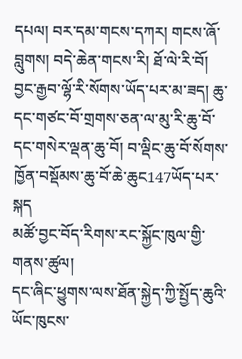དཔལ། བར་དམ་གངས་དཀར། གངས་ཞོ་བླུགས། བདེ་ཆེན་གངས་རི། ཐོ་ལེ་རི་བོ། བྱང་རྒྱབ་ལྷོ་རི་སོགས་ཡོད་པར་མ་ཟད། ཆུ་དང་གཙང་བོ་གྲགས་ཅན་ལ་མུ་རི་ཆུ་བོ་དང་གསེར་ལྡན་ཆུ་བོ། བ་ལྡིང་ཆུ་བོ་སོགས་ཁྱོན་བསྡོམས་ཆུ་བོ་ཆེ་ཆུང147ཡོད་པར་སྐད
མཚོ་བྱང་བོད་རིགས་རང་སྐྱོང་ཁུལ་གྱི་གནས་ཚུལ།
དང་ཞིང་ཕྱུགས་ལས་ཐོན་སྐྱེད་ཀྱི་སྤྱོད་ཆུའི་ཡོང་ཁུངས་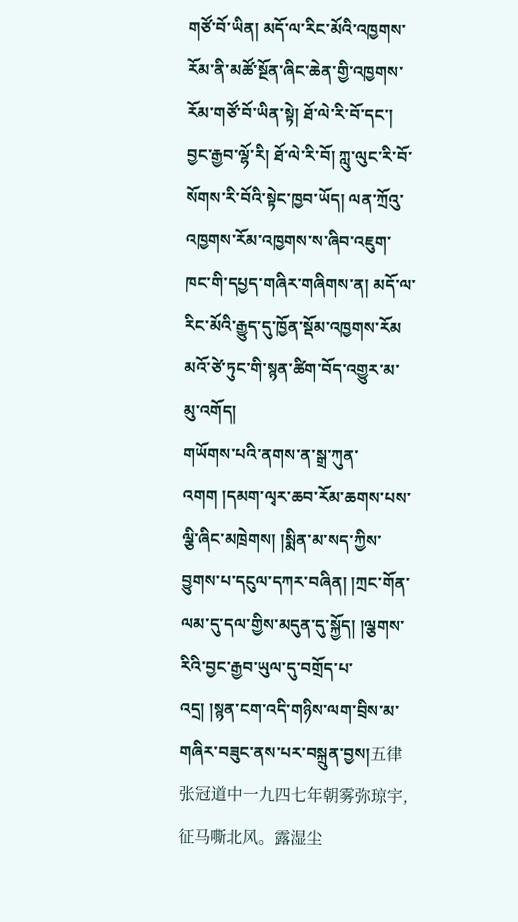གཙོ་བོ་ཡིན། མདོ་ལ་རིང་མོའི་འཁྱགས་རོམ་ནི་མཚོ་སྔོན་ཞིང་ཆེན་གྱི་འཁྱགས་རོམ་གཙོ་བོ་ཡིན་སྟེ། ཐོ་ལེ་རི་བོ་དང་། བྱང་རྒྱབ་ལྷོ་རི། ཐོ་ལེ་རི་བོ། ཀླུ་ལུང་རི་བོ་སོགས་རི་བོའི་སྟེང་ཁྱབ་ཡོད། ལན་ཀྲོའུ་འཁྱགས་རོམ་འཁྱགས་ས་ཞིབ་འཇུག་ཁང་གི་དཔྱད་གཞིར་གཞིགས་ན། མདོ་ལ་རིང་མོའི་རྒྱུད་དུ་ཁྱོན་སྡོམ་འཁྱགས་རོམ
མའོ་ཙེ་ཏུང་གི་སྙན་ཚིག་བོད་འགྱུར་མ་མུ་འགོད།
གཡོགས་པའི་ནགས་ན་སྒྲ་ཀུན་འགག །དམག་ལྭར་ཆབ་རོམ་ཆགས་པས་ལྕི་ཞིང་མཁྲེགས། །སྨིན་མ་སད་ཀྱིས་བྱུགས་པ་དངུལ་དཀར་བཞིན། །ཀྲང་གོན་ལམ་དུ་དལ་གྱིས་མདུན་དུ་སྐྱོད། །ལྕགས་རིའི་བྱང་རྒྱབ་ཡུལ་དུ་བགྲོད་པ་འདྲ། །སྙན་ངག་འདི་གཉིས་ལག་བྲིས་མ་གཞིར་བཟུང་ནས་པར་བསྐྲུན་བྱས།五律张冠道中一九四七年朝雾弥琼宇,征马嘶北风。露湿尘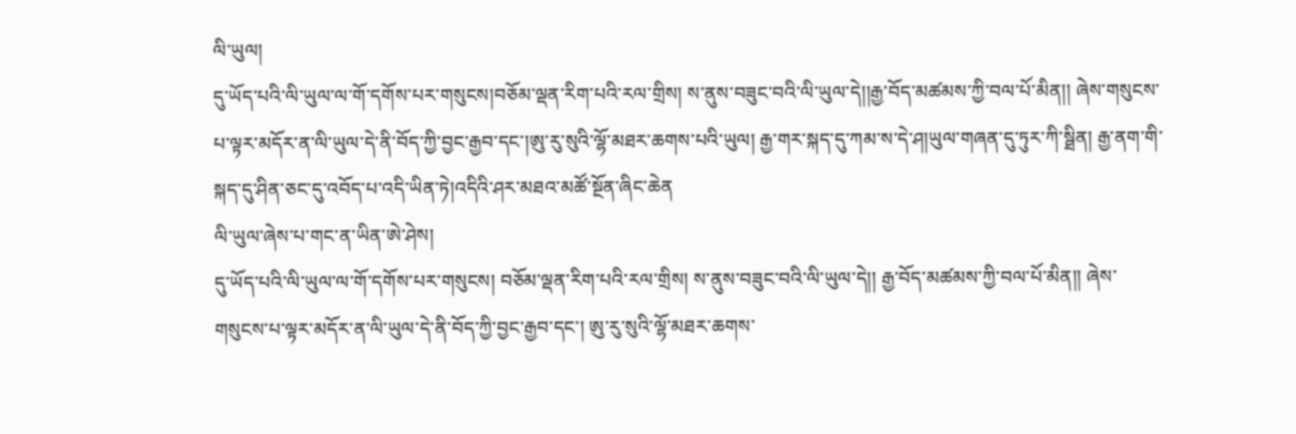ལི་ཡུལ།
དུ་ཡོད་པའི་ལི་ཡུལ་ལ་གོ་དགོས་པར་གསུངས།བཅོམ་ལྡན་རིག་པའི་རལ་གྲིས། ས་ནུས་བཟུང་བའི་ལི་ཡུལ་དེ།།རྒྱ་བོད་མཚམས་ཀྱི་བལ་པོ་མིན།། ཞེས་གསུངས་པ་ལྟར་མདོར་ན་ལི་ཡུལ་དེ་ནི་བོད་ཀྱི་བྱང་རྒྱབ་དང་།ཨུ་རུ་སུའི་ལྷོ་མཐར་ཆགས་པའི་ཡུལ། རྒྱ་གར་སྐད་དུ་ཀམ་ས་དེ་ཤ།ཡུལ་གཞན་དུ་ཏུར་ཀི་སྠིན། རྒྱ་ནག་གི་སྐད་དུ་ཤིན་ཅང་དུ་འབོད་པ་འདི་ཡིན་ཏེ།འདིའི་ཤར་མཐའ་མཚོ་སྔོན་ཞིང་ཆེན
ལི་ཡུལ་ཞེས་པ་གང་ན་ཡིན་ཨེ་ཤེས།
དུ་ཡོད་པའི་ལི་ཡུལ་ལ་གོ་དགོས་པར་གསུངས། བཅོམ་ལྡན་རིག་པའི་རལ་གྲིས། ས་ནུས་བཟུང་བའི་ལི་ཡུལ་དེ།། རྒྱ་བོད་མཚམས་ཀྱི་བལ་པོ་མིན།། ཞེས་གསུངས་པ་ལྟར་མདོར་ན་ལི་ཡུལ་དེ་ནི་བོད་ཀྱི་བྱང་རྒྱབ་དང་། ཨུ་རུ་སུའི་ལྷོ་མཐར་ཆགས་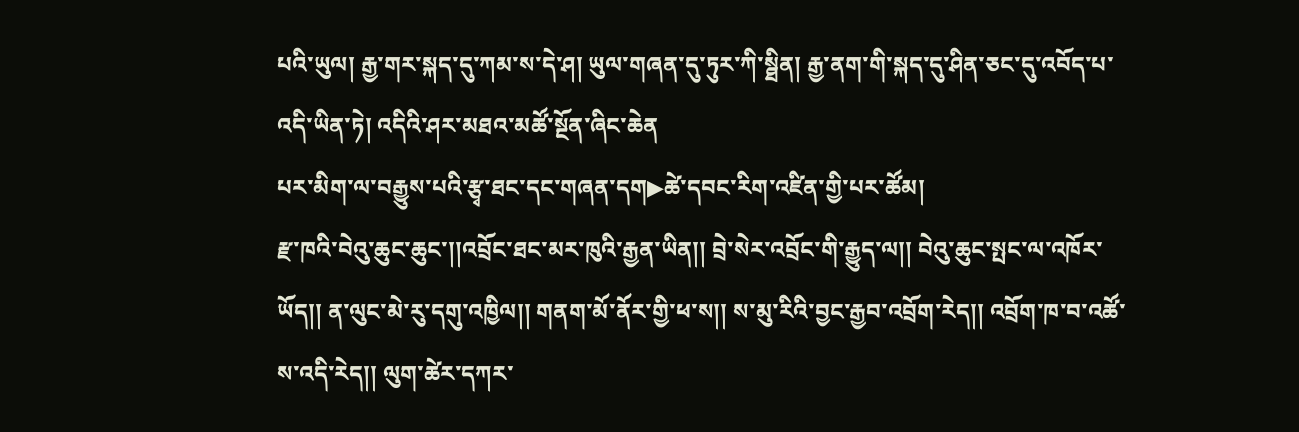པའི་ཡུལ། རྒྱ་གར་སྐད་དུ་ཀམ་ས་དེ་ཤ། ཡུལ་གཞན་དུ་ཏུར་ཀི་སྠིན། རྒྱ་ནག་གི་སྐད་དུ་ཤིན་ཅང་དུ་འབོད་པ་འདི་ཡིན་ཏེ། འདིའི་ཤར་མཐའ་མཚོ་སྔོན་ཞིང་ཆེན
པར་མིག་ལ་བརྒྱུས་པའི་རྩྭ་ཐང་དང་གཞན་དག▶ཚེ་དབང་རིག་འཛིན་གྱི་པར་ཚོམ།
རྫ་ཁའི་བེའུ་ཆུང་ཆུང་།།འབྲོང་ཐང་མར་ཁུའི་རྒྱན་ཡིན།། བྲེ་སེར་འབྲོང་གི་རྒྱུད་ལ།། བེའུ་ཆུང་སྤང་ལ་འཁོར་ཡོད།། ན་ལུང་མེ་རུ་དགུ་འཁྱིལ།། གནག་མོ་ནོར་གྱི་ཕ་ས།། ས་མུ་རིའི་བྱང་རྒྱབ་འབྲོག་རེད།། འབྲོག་ཁ་བ་འཚོ་ས་འདི་རེད།། ལུག་ཚེར་དཀར་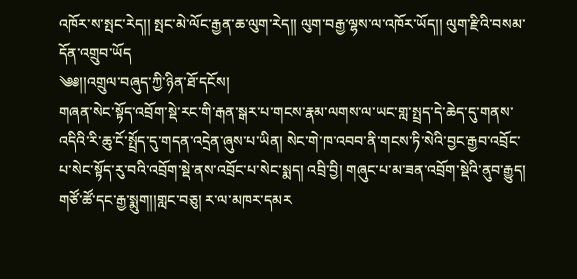འཁོར་ས་སྤང་རེད།། སྤང་མེ་ལོང་རྒྱན་ཆ་ལུག་རེད།། ལུག་བརྒྱ་ལྷས་ལ་འཁོར་ཡོད།། ལུག་རྫིའི་བསམ་དོན་འགྲུབ་ཡོད
༄༅།།འགྲུལ་བཞུད་ཀྱི་ཉིན་ཐོ་དངོས།
གཞན་སེང་སྟོད་འབྲོག་སྡེ་རང་གི་རྒན་སྒར་པ་གངས་རྣམ་ལགས་ལ་ཡང་གླ་སྤྲད་དེ་ཆེད་དུ་གནས་འདིའི་རི་ཆུ་ངོ་སྤྲོད་དུ་གདན་འདྲེན་ཞུས་པ་ཡིན། སེང་གེ་ཁ་འབབ་ནི་གངས་ཏི་སེའི་བྱང་རྒྱབ་འབྲོང་པ་སེང་སྟོད་རུ་བའི་འབྲོག་སྡེ་ནས་འབྲོང་པ་སེང་སྨད། འབྲི་བྱི། གཞུང་པ་མ་ཟན་འབྲོག་སྡེའི་ནུབ་རྒྱུད། གཙོ་ཚོ་དང་རྒྱ་སྨུག།།གླང་བཅུ། ར་ལ་མཁར་དམར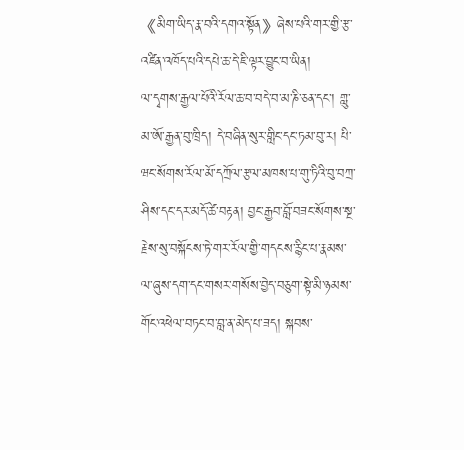《མིག་ཡིད་རྣ་བའི་དགའ་སྟོན》ཞེས་པའི་གར་གྱི་རྩ་འཛིན་འཁོད་པའི་དཔེ་ཆ་དེ་ཇི་ལྟར་བྱུང་བ་ཡིན།
ལ་དྭགས་རྒྱལ་པོའི་རོལ་ཆ་བ་བདེ་བ་མ་ཎི་ཅན་དང་། གླུ་མ་ཨོ་རྒྱན་བུ་ཁྲིད། དེ་བཞིན་སུར་གླིང་དང་ཏམ་བུ་ར། པི་ཝང་སོགས་རོལ་མོ་དཀྲོལ་རྩལ་མཁས་པ་གུ་ཏིའི་བུ་བཀྲ་ཤིས་དང་དར་མདོ་ཚེ་བརྟན། བྱང་རྒྱབ་བློ་བཟང་སོགས་སྔ་རྗེས་སུ་བསྐོངས་ཏེ་གར་རོལ་གྱི་གདངས་རྙིང་པ་རྣམས་ལ་ཞུས་དག་དང་གསར་གསོས་བྱེད་བཅུག་སྟེ་མི་ཉམས་གོང་འཕེལ་བཏང་བ་བླ་ན་མེད་པ་ཟད། སྐབས་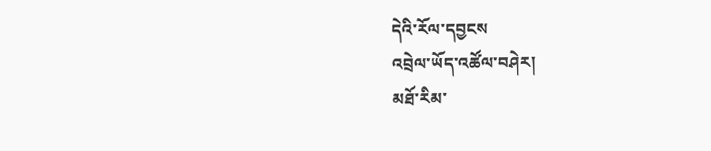དེའི་རོལ་དབྱངས
འབྲེལ་ཡོད་འཚོལ་བཤེར།
མཐོ་རིམ་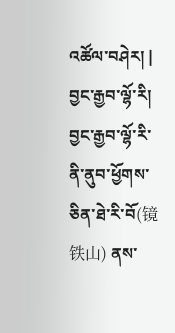འཚོལ་བཤེར། |
བྱང་རྒྱབ་ལྷོ་རི།
བྱང་རྒྱབ་ལྷོ་རི་ནི་ནུབ་ཕྱོགས་ཅིན་ཐེ་རི་བོ(镜铁山) ནས་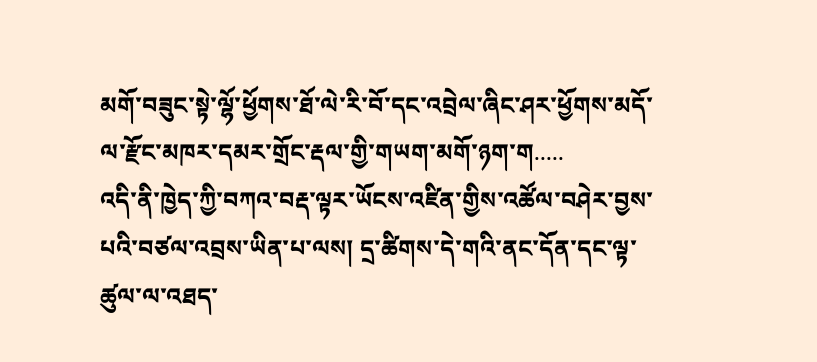མགོ་བཟུང་སྟེ་ལྷོ་ཕྱོགས་ཐོ་ལེ་རི་བོ་དང་འབྲེལ་ཞིང་ཤར་ཕྱོགས་མདོ་ལ་རྫོང་མཁར་དམར་གྲོང་རྡལ་གྱི་གཡག་མགོ་ཉག་ག.....
འདི་ནི་ཁྱེད་ཀྱི་བཀའ་བརྡ་ལྟར་ཡོངས་འཛིན་གྱིས་འཚོལ་བཤེར་བྱས་པའི་བཙལ་འབྲས་ཡིན་པ་ལས། དྲ་ཚིགས་དེ་གའི་ནང་དོན་དང་ལྟ་ཚུལ་ལ་འཐད་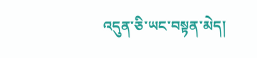འདུན་ཅི་ཡང་བསྟན་མེད།